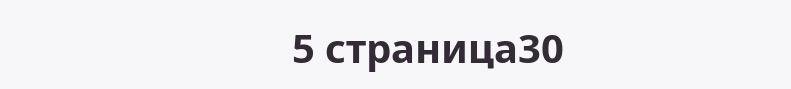5 страница30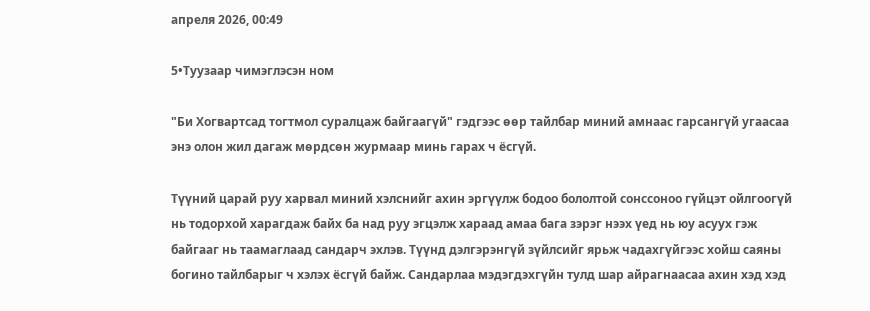апреля 2026, 00:49

5•Туузаар чимэглэсэн ном

"Би Хогвартсад тогтмол суралцаж байгаагүй" гэдгээс өөр тайлбар миний амнаас гарсангүй угаасаа энэ олон жил дагаж мөрдсөн журмаар минь гарах ч ёсгүй.

Түүний царай руу харвал миний хэлснийг ахин эргүүлж бодоо бололтой сонссоноо гүйцэт ойлгоогүй нь тодорхой харагдаж байх ба над руу эгцэлж хараад амаа бага зэрэг нээх үед нь юу асуух гэж байгааг нь таамаглаад сандарч эхлэв. Түүнд дэлгэрэнгүй зүйлсийг ярьж чадахгүйгээс хойш саяны богино тайлбарыг ч хэлэх ёсгүй байж. Сандарлаа мэдэгдэхгүйн тулд шар айрагнаасаа ахин хэд хэд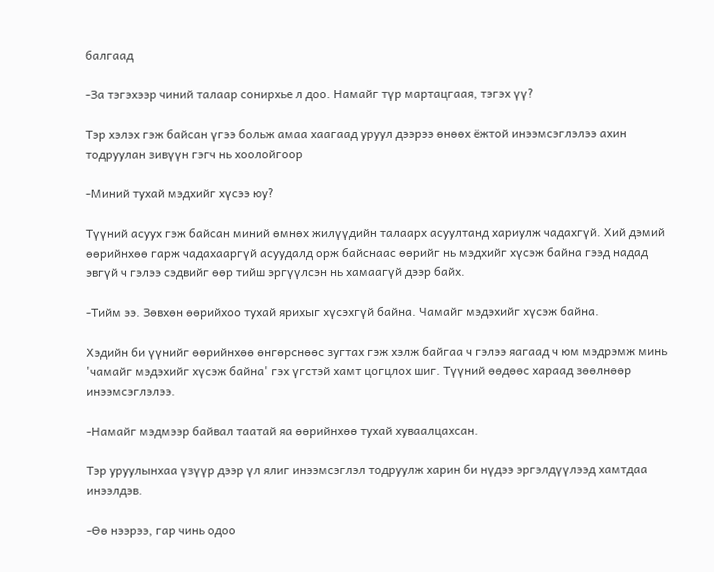балгаад

-За тэгэхээр чиний талаар сонирхье л доо. Намайг түр мартацгаая, тэгэх үү?

Тэр хэлэх гэж байсан үгээ больж амаа хаагаад уруул дээрээ өнөөх ёжтой инээмсэглэлээ ахин тодруулан зивүүн гэгч нь хоолойгоор

-Миний тухай мэдхийг хүсээ юу?

Түүний асуух гэж байсан миний өмнөх жилүүдийн талаарх асуултанд хариулж чадахгүй. Хий дэмий өөрийнхөө гарж чадахааргүй асуудалд орж байснаас өөрийг нь мэдхийг хүсэж байна гээд надад эвгүй ч гэлээ сэдвийг өөр тийш эргүүлсэн нь хамаагүй дээр байх.

-Тийм ээ. Зөвхөн өөрийхоо тухай ярихыг хүсэхгүй байна. Чамайг мэдэхийг хүсэж байна.

Хэдийн би үүнийг өөрийнхөө өнгөрснөөс зугтах гэж хэлж байгаа ч гэлээ яагаад ч юм мэдрэмж минь 'чамайг мэдэхийг хүсэж байна' гэх үгстэй хамт цогцлох шиг. Түүний өөдөөс хараад зөөлнөөр инээмсэглэлээ.

-Намайг мэдмээр байвал таатай яа өөрийнхөө тухай хуваалцахсан.

Тэр уруулынхаа үзүүр дээр үл ялиг инээмсэглэл тодруулж харин би нүдээ эргэлдүүлээд хамтдаа инээлдэв.

-Өө нээрээ, гар чинь одоо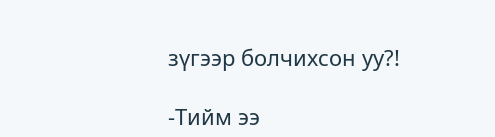зүгээр болчихсон уу?!

-Тийм ээ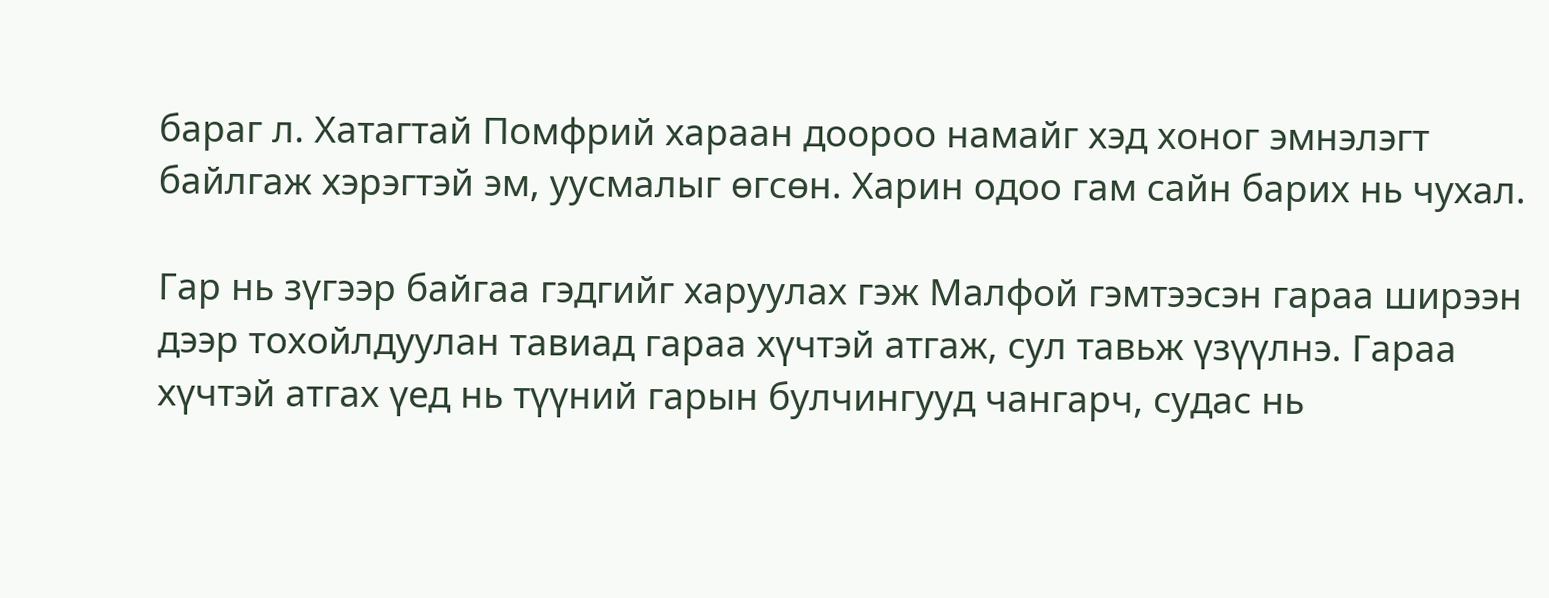бараг л. Хатагтай Помфрий хараан доороо намайг хэд хоног эмнэлэгт байлгаж хэрэгтэй эм, уусмалыг өгсөн. Харин одоо гам сайн барих нь чухал.

Гар нь зүгээр байгаа гэдгийг харуулах гэж Малфой гэмтээсэн гараа ширээн дээр тохойлдуулан тавиад гараа хүчтэй атгаж, сул тавьж үзүүлнэ. Гараа хүчтэй атгах үед нь түүний гарын булчингууд чангарч, судас нь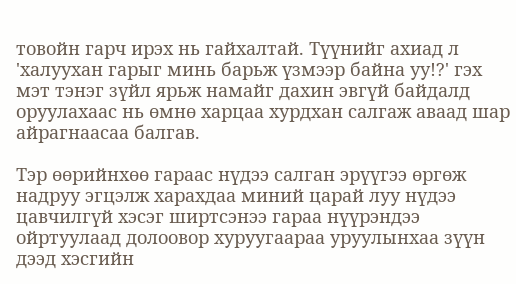товойн гарч ирэх нь гайхалтай. Түүнийг ахиад л 'халуухан гарыг минь барьж үзмээр байна уу!?' гэх мэт тэнэг зүйл ярьж намайг дахин эвгүй байдалд оруулахаас нь өмнө харцаа хурдхан салгаж аваад шар айрагнаасаа балгав.

Тэр өөрийнхөө гараас нүдээ салган эрүүгээ өргөж надруу эгцэлж харахдаа миний царай луу нүдээ цавчилгүй хэсэг ширтсэнээ гараа нүүрэндээ ойртуулаад долоовор хуруугаараа уруулынхаа зүүн дээд хэсгийн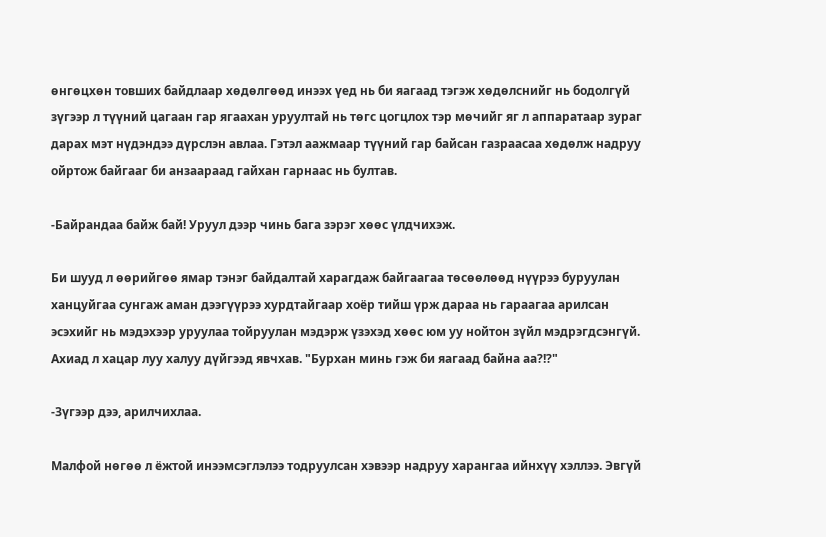өнгөцхөн товших байдлаар хөдөлгөөд инээх үед нь би яагаад тэгэж хөдөлснийг нь бодолгүй зүгээр л түүний цагаан гар ягаахан уруултай нь төгс цогцлох тэр мөчийг яг л аппаратаар зураг дарах мэт нүдэндээ дүрслэн авлаа. Гэтэл аажмаар түүний гар байсан газраасаа хөдөлж надруу ойртож байгааг би анзаараад гайхан гарнаас нь бултав.

-Байрандаа байж бай! Уруул дээр чинь бага зэрэг хөөс үлдчихэж.

Би шууд л өөрийгөө ямар тэнэг байдалтай харагдаж байгаагаа төсөөлөөд нүүрээ буруулан ханцуйгаа сунгаж аман дээгүүрээ хурдтайгаар хоёр тийш үрж дараа нь гараагаа арилсан эсэхийг нь мэдэхээр уруулаа тойруулан мэдэрж үзэхэд хөөс юм уу нойтон зүйл мэдрэгдсэнгүй. Ахиад л хацар луу халуу дүйгээд явчхав. "Бурхан минь гэж би яагаад байна аа?!?"

-Зүгээр дээ, арилчихлаа.

Малфой нөгөө л ёжтой инээмсэглэлээ тодруулсан хэвээр надруу харангаа ийнхүү хэллээ. Эвгүй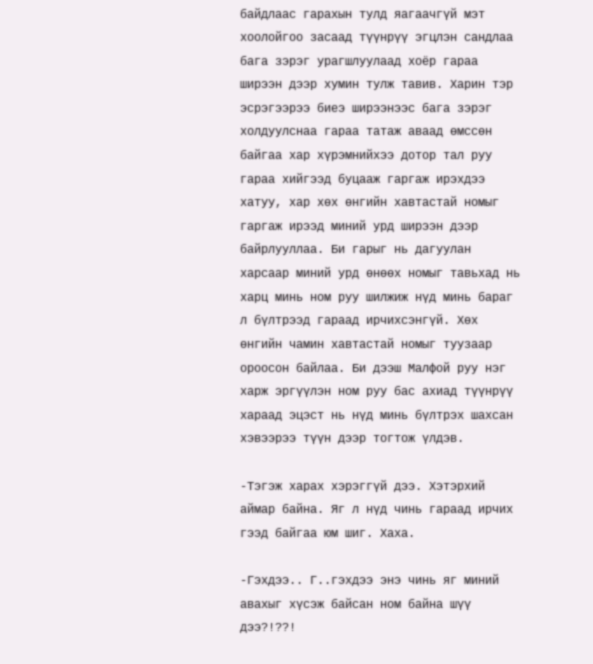байдлаас гарахын тулд яагаачгүй мэт хоолойгоо засаад түүнрүү эгцлэн сандлаа бага зэрэг урагшлуулаад хоёр гараа ширээн дээр хумин тулж тавив. Харин тэр эсрэгээрээ биеэ ширээнээс бага зэрэг холдуулснаа гараа татаж аваад өмссөн байгаа хар хүрэмнийхээ дотор тал руу гараа хийгээд буцааж гаргаж ирэхдээ хатуу, хар хөх өнгийн хавтастай номыг гаргаж ирээд миний урд ширээн дээр байрлууллаа. Би гарыг нь дагуулан харсаар миний урд өнөөх номыг тавьхад нь харц минь ном руу шилжиж нүд минь бараг л бүлтрээд гараад ирчихсэнгүй. Хөх өнгийн чамин хавтастай номыг туузаар ороосон байлаа. Би дээш Малфой руу нэг харж эргүүлэн ном руу бас ахиад түүнрүү хараад эцэст нь нүд минь бүлтрэх шахсан хэвээрээ түүн дээр тогтож үлдэв.

-Тэгэж харах хэрэггүй дээ. Хэтэрхий аймар байна. Яг л нүд чинь гараад ирчих гээд байгаа юм шиг. Хаха.

-Гэхдээ.. Г..гэхдээ энэ чинь яг миний авахыг хүсэж байсан ном байна шүү дээ?!??!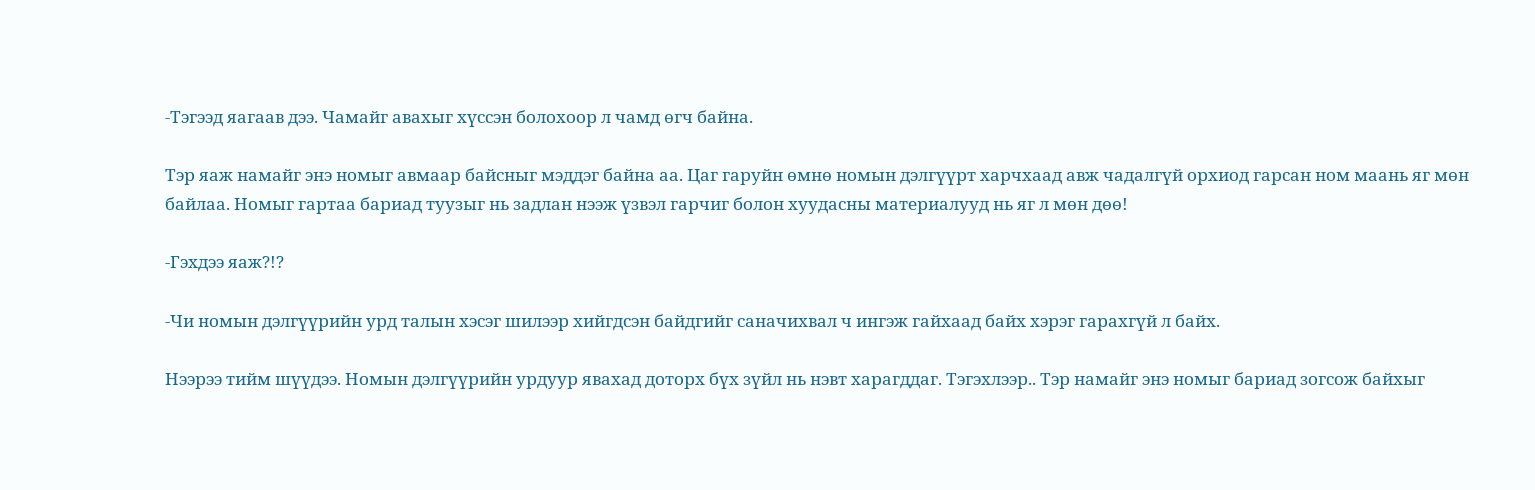-Тэгээд яагаав дээ. Чамайг авахыг хүссэн болохоор л чамд өгч байна.

Тэр яаж намайг энэ номыг авмаар байсныг мэддэг байна аа. Цаг гаруйн өмнө номын дэлгүүрт харчхаад авж чадалгүй орхиод гарсан ном маань яг мөн байлаа. Номыг гартаа бариад туузыг нь задлан нээж үзвэл гарчиг болон хуудасны материалууд нь яг л мөн дөө!

-Гэхдээ яаж?!?

-Чи номын дэлгүүрийн урд талын хэсэг шилээр хийгдсэн байдгийг саначихвал ч ингэж гайхаад байх хэрэг гарахгүй л байх.

Нээрээ тийм шүүдээ. Номын дэлгүүрийн урдуур явахад доторх бүх зүйл нь нэвт харагддаг. Тэгэхлээр.. Тэр намайг энэ номыг бариад зогсож байхыг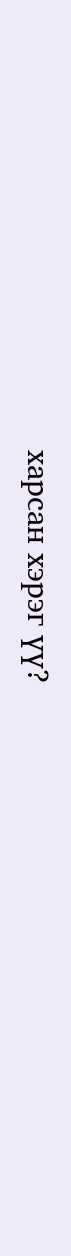харсан хэрэг үү?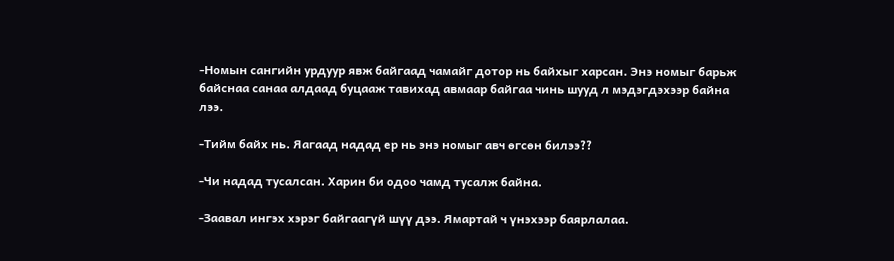-Номын сангийн урдуур явж байгаад чамайг дотор нь байхыг харсан. Энэ номыг барьж байснаа санаа алдаад буцааж тавихад авмаар байгаа чинь шууд л мэдэгдэхээр байна лээ.

-Тийм байх нь. Яагаад надад ер нь энэ номыг авч өгсөн билээ??

-Чи надад тусалсан. Харин би одоо чамд тусалж байна.

-Заавал ингэх хэрэг байгаагүй шүү дээ. Ямартай ч үнэхээр баярлалаа.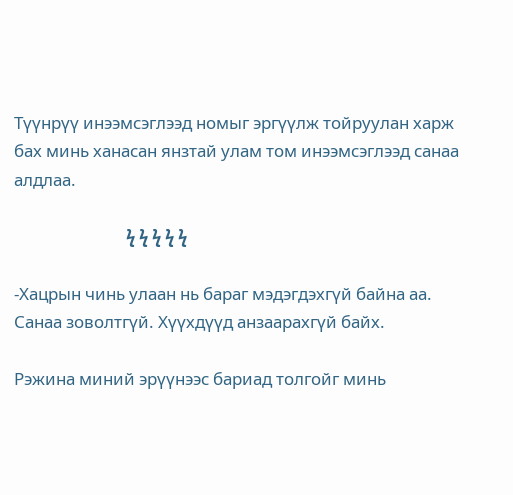Түүнрүү инээмсэглээд номыг эргүүлж тойруулан харж бах минь ханасан янзтай улам том инээмсэглээд санаа алдлаа.

                            ϟ ϟ ϟ ϟ ϟ

-Хацрын чинь улаан нь бараг мэдэгдэхгүй байна аа. Санаа зоволтгүй. Хүүхдүүд анзаарахгүй байх.

Рэжина миний эрүүнээс бариад толгойг минь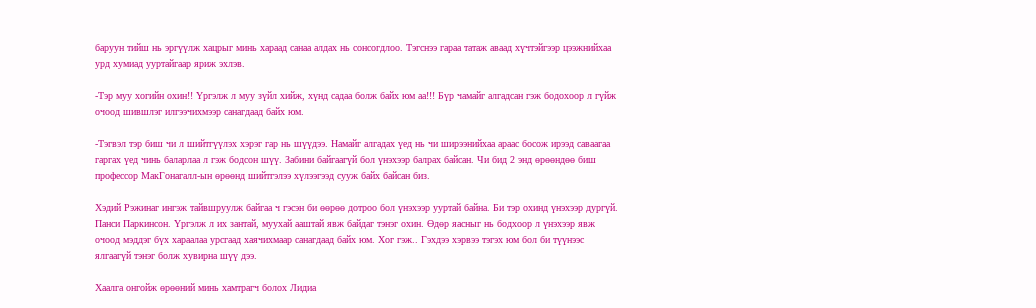баруун тийш нь эргүүлж хацрыг минь хараад санаа алдах нь сонсогдлоо. Тэгснээ гараа татаж аваад хүчтэйгээр цээжнийхаа урд хумиад ууртайгаар яриж эхлэв.

-Тэр муу хогийн охин!! Үргэлж л муу зүйл хийж, хүнд садаа болж байх юм аа!!! Бүр чамайг алгадсан гэж бодохоор л гүйж очоод шившлэг илгээчихмээр санагдаад байх юм.

-Тэгвэл тэр биш чи л шийтгүүлэх хэрэг гар нь шүүдээ. Намайг алгадах үед нь чи ширээнийхаа араас босож ирээд саваагаа гаргах үед чинь баларлаа л гэж бодсон шүү. Забини байгаагүй бол үнэхээр балрах байсан. Чи бид 2 энд өрөөндөө биш профессор МакГонагалл-ын өрөөнд шийтгэлээ хүлээгээд сууж байх байсан биз.

Хэдий Рэжинаг ингэж тайвшруулж байгаа ч гэсэн би өөрөө дотроо бол үнэхээр ууртай байна. Би тэр охинд үнэхээр дургүй. Панси Паркинсон. Үргэлж л их зантай, муухай ааштай явж байдаг тэнэг охин. Өдөр яасныг нь бодхоор л үнэхээр явж очоод мэддэг бүх хараалаа урсгаад хаячихмаар санагдаад байх юм. Хог гэж.. Гэхдээ хэрвээ тэгэх юм бол би түүнээс ялгаагүй тэнэг болж хувирна шүү дээ.

Хаалга онгойж өрөөний минь хамтрагч болох Лидиа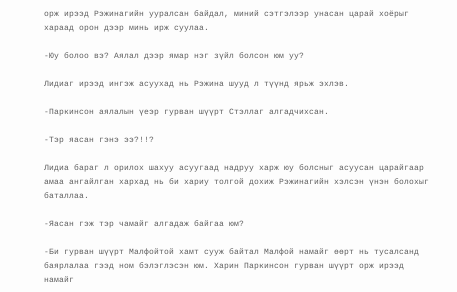орж ирээд Рэжинагийн ууралсан байдал, миний сэтгэлээр унасан царай хоёрыг хараад орон дээр минь ирж суулаа.

-Юу болоо вэ? Аялал дээр ямар нэг зүйл болсон юм уу?

Лидиаг ирээд ингэж асуухад нь Рэжина шууд л түүнд ярьж эхлэв.

-Паркинсон аялалын үеэр гурван шүүрт Стэллаг алгадчихсан.

-Тэр яасан гэнэ ээ?!!?

Лидиа бараг л орилох шахуу асуугаад надруу харж юу болсныг асуусан царайгаар амаа ангайлган хархад нь би хариу толгой дохиж Рэжинагийн хэлсэн үнэн болохыг баталлаа.

-Яасан гэж тэр чамайг алгадаж байгаа юм?

-Би гурван шүүрт Малфойтой хамт сууж байтал Малфой намайг өөрт нь тусалсанд баярлалаа гээд ном бэлэглэсэн юм. Харин Паркинсон гурван шүүрт орж ирээд намайг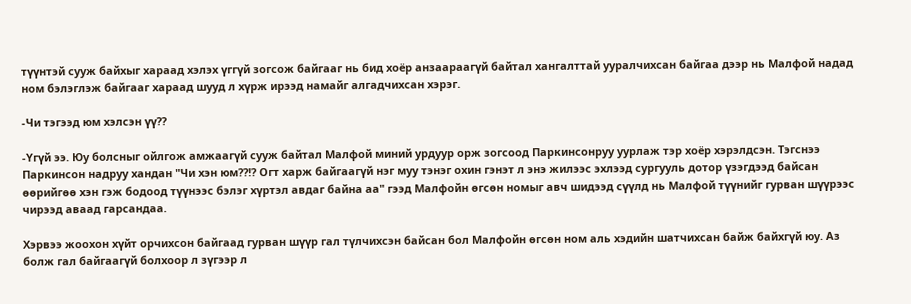түүнтэй сууж байхыг хараад хэлэх үггүй зогсож байгааг нь бид хоёр анзаараагүй байтал хангалттай ууралчихсан байгаа дээр нь Малфой надад ном бэлэглэж байгааг хараад шууд л хүрж ирээд намайг алгадчихсан хэрэг.

-Чи тэгээд юм хэлсэн үү??

-Үгүй ээ. Юу болсныг ойлгож амжаагүй сууж байтал Малфой миний урдуур орж зогсоод Паркинсонруу уурлаж тэр хоёр хэрэлдсэн. Тэгснээ Паркинсон надруу хандан "Чи хэн юм??!? Огт харж байгаагүй нэг муу тэнэг охин гэнэт л энэ жилээс эхлээд сургууль дотор үзэгдээд байсан өөрийгөө хэн гэж бодоод түүнээс бэлэг хүртэл авдаг байна аа" гээд Малфойн өгсөн номыг авч шидээд сүүлд нь Малфой түүнийг гурван шүүрээс чирээд аваад гарсандаа.

Хэрвээ жоохон хүйт орчихсон байгаад гурван шүүр гал түлчихсэн байсан бол Малфойн өгсөн ном аль хэдийн шатчихсан байж байхгүй юу. Аз болж гал байгаагүй болхоор л зүгээр л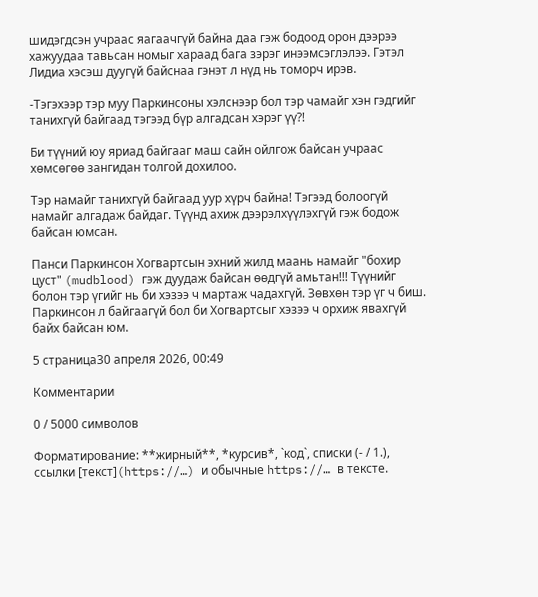шидэгдсэн учраас яагаачгүй байна даа гэж бодоод орон дээрээ хажуудаа тавьсан номыг хараад бага зэрэг инээмсэглэлээ. Гэтэл Лидиа хэсэш дуугүй байснаа гэнэт л нүд нь томорч ирэв.

-Тэгэхээр тэр муу Паркинсоны хэлснээр бол тэр чамайг хэн гэдгийг танихгүй байгаад тэгээд бүр алгадсан хэрэг үү?!

Би түүний юу яриад байгааг маш сайн ойлгож байсан учраас хөмсөгөө зангидан толгой дохилоо.

Тэр намайг танихгүй байгаад уур хүрч байна! Тэгээд болоогүй намайг алгадаж байдаг. Түүнд ахиж дээрэлхүүлэхгүй гэж бодож байсан юмсан.

Панси Паркинсон Хогвартсын эхний жилд маань намайг "бохир цуст" (mudblood) гэж дуудаж байсан өөдгүй амьтан!!! Түүнийг болон тэр үгийг нь би хэзээ ч мартаж чадахгүй. Зөвхөн тэр үг ч биш. Паркинсон л байгаагүй бол би Хогвартсыг хэзээ ч орхиж явахгүй байх байсан юм.

5 страница30 апреля 2026, 00:49

Комментарии

0 / 5000 символов

Форматирование: **жирный**, *курсив*, `код`, списки (- / 1.), ссылки [текст](https://…) и обычные https://… в тексте.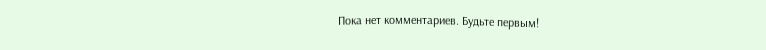Пока нет комментариев. Будьте первым!